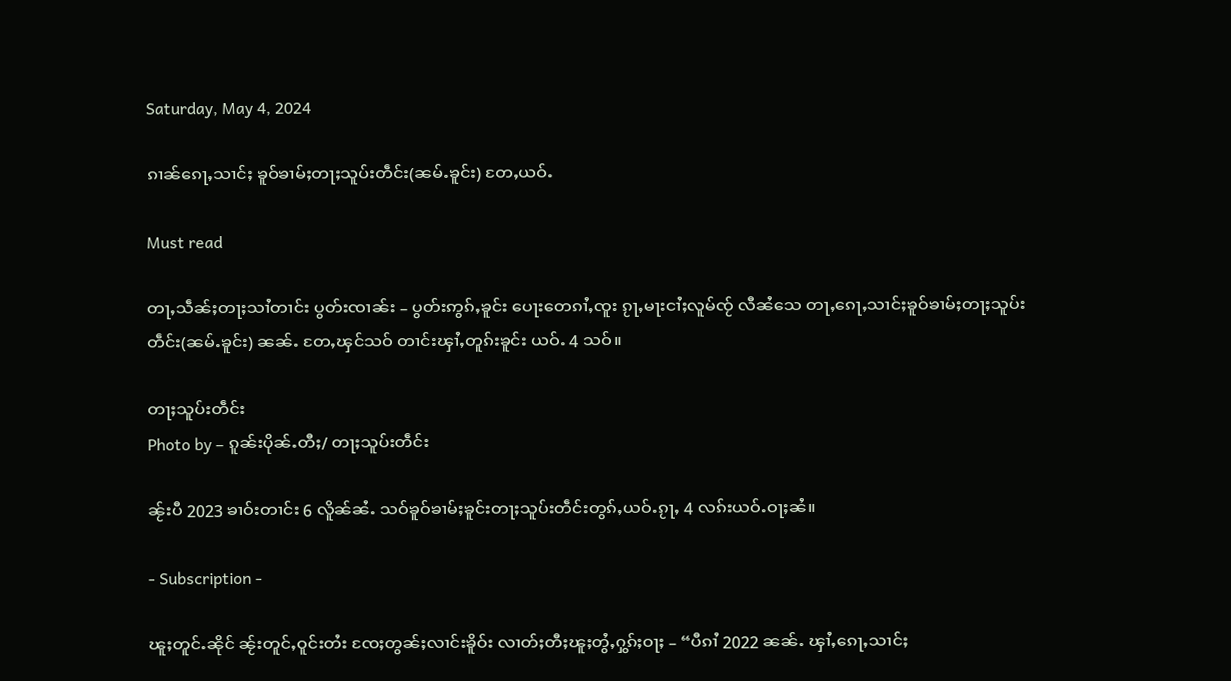Saturday, May 4, 2024

ၵၢၼ်ၵေႃႇသၢင်ႈ ၶူဝ်ၶၢမ်ႈတႃႈသူပ်းတဵင်း(ၼမ်ႉၶူင်း) တႄႇယဝ်ႉ

Must read

တႃႇသဵၼ်ႈတႃႈသၢႆတၢင်း ပွတ်းၸၢၼ်း – ပွတ်းဢွၵ်ႇၶူင်း ပေႃးတေၵၢႆႇၸူး ၵႂႃႇမႃးငၢႆႈလူမ်ၸႂ် လီၼႆသေ တႃႇၵေႃႇသၢင်ႈၶူဝ်ၶၢမ်ႈတႃႈသူပ်းတဵင်း(ၼမ်ႉၶူင်း) ၼၼ်ႉ တႄႇၾင်သဝ် တၢင်းၾၢႆႇတူၵ်းၶူင်း ယဝ်ႉ 4 သဝ်။

တႃႈသူပ်းတဵင်း
Photo by – ၵူၼ်းပိုၼ်ႉတီႈ/ တႃႈသူပ်းတဵင်း

ၼႂ်းပီ 2023 ၶၢဝ်းတၢင်း 6 လိူၼ်ၼႆႉ သဝ်ၶူဝ်ၶၢမ်ႈၶူင်းတႃႈသူပ်းတဵင်းတွၵ်ႇယဝ်ႉၵႂႃႇ 4 လၵ်းယဝ်ႉဝႃႈၼႆ။

- Subscription -

ၽူႈတူင်ႉၼိုင် ၼႂ်းတူင်ႇဝူင်းတႆး ၸႄႈတွၼ်ႈလၢင်းၶိူဝ်း လၢတ်ႈတီႈၽူႈတွႆႇႁွၵ်ႈဝႃႈ – “ပီၵၢႆ 2022 ၼၼ်ႉ ၾၢႆႇၵေႃႇသၢင်ႈ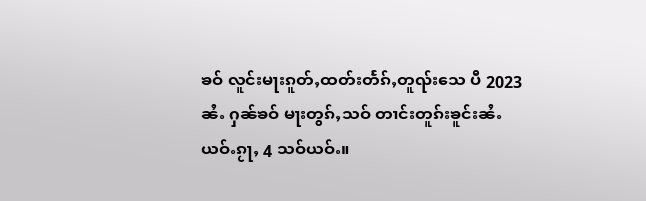ၶဝ် လူင်းမႃးၵူတ်ႇထတ်းတႅၵ်ႇတူၺ်းသေ ပီ 2023 ၼႆႉ ႁၼ်ၶဝ် မႃးတွၵ်ႇသဝ် တၢင်းတူၵ်းၶူင်းၼႆႉ ယဝ်ႉၵႂႃႇ 4 သဝ်ယဝ်ႉ။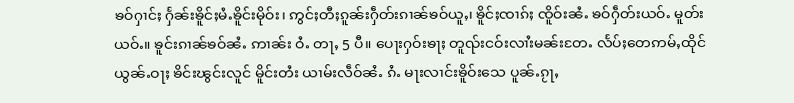ၶဝ်ႁၢင်ႈ ႁႅၼ်းၶိူင်ႈမႆႉၶိူင်းမိုဝ်း၊ ဢွင်ႈတီႈၵူၼ်းႁဵတ်းၵၢၼ်ၶဝ်ယူႇ၊ ၶိူင်ႈၸၢၵ်ႈ ၸိူဝ်းၼႆႉ ၶဝ်ႁဵတ်းယဝ်ႉ မူတ်းယဝ်ႉ။ ၶူင်းၵၢၼ်ၶဝ်ၼႆႉ ဢၢၼ်း ဝႆႉ တႃႇ 5 ပီ။ ပေႃးႁဝ်းၶႃႈ တူၺ်းငဝ်းလၢႆးမၼ်းတႄႉ လႅပ်ႈတေဢမ်ႇထိုင် ယွၼ်ႉဝႃႈ ၶိင်းၽွင်းလူင် မိူင်းတႆး ယၢမ်းလဵဝ်ၼႆႉ ၵႆႉ မႃးလၢင်းၶိူဝ်းသေ ပူၼ်ႉၵႂႃႇ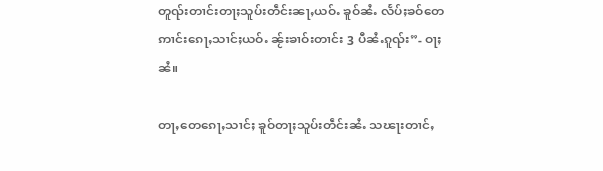တူၺ်းတၢင်းတႃႈသူပ်းတဵင်းၼႃႇယဝ်ႉ ၶူဝ်ၼႆႉ လႅပ်ႈၶဝ်တေဢၢင်းၵေႃႇသၢင်ႈယဝ်ႉ ၼႂ်းၶၢဝ်းတၢင်း 3 ပီၼႆႉၵူၺ်း”- ဝႃႈၼႆ။

တႃႇတေၵေႃႇသၢင်ႈ ၶူဝ်တႃႈသူပ်းတဵင်းၼႆႉ သၽႃးတၢင်ႇ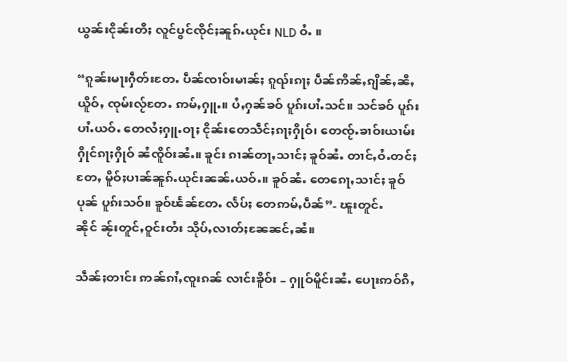ယွၼ်းငိုၼ်းတီႈ လူင်ပွင်ၸိုင်ႈၼူၵ်ႉယုင်း NLD ဝႆႉ ။

“ၵူၼ်းမႃးႁဵတ်းတႄႉ ပဵၼ်ၸၢဝ်းမၢၼ်ႈ ၵူၺ်းၵႃႈ ပဵၼ်ဢိၼ်ႇၵျိၼ်ႇၼီႇယိူဝ်ႇ ၸုမ်းလႂ်တႄႉ ဢမ်ႇႁူႉ။ ပႆႇႁၼ်ၶဝ် ပူၵ်းပၢႆႉသင်။ သင်ၶဝ် ပူၵ်းပၢႆႉယဝ်ႉ တေလႆႈႁူႉဝႃႈ ငိုၼ်းတေသဵင်ႈၵႃႈႁိုဝ်၊ တေၸႂ်ႉၶၢဝ်းယၢမ်းႁိုင်ၵႃႈႁိုဝ် ၼႆၸိူဝ်းၼႆႉ။ ၶူင်း ၵၢၼ်တႃႇသၢင်ႈ ၶူဝ်ၼႆႉ တၢင်ႇဝႆႉတင်ႈတႄႇ မိူဝ်ႈပၢၼ်ၼူၵ်ႉယုင်းၼၼ်ႉယဝ်ႉ။ ၶူဝ်ၼႆႉ တေၵေႃႇသၢင်ႈ ၶူဝ်ပုၼ် ပူၵ်းသဝ်။ ၶူဝ်ၽႅၼ်တႄႉ လႅပ်ႈ တေဢမ်ႇပဵၼ်”- ၽူးတူင်ႉၼိုင် ၼႂ်းတူင်ႇဝူင်းတႆး သိုပ်ႇလၢတ်ႈၼႄၼင်ႇၼႆ။

သဵၼ်ႈတၢင်း ဢၼ်ၵၢႆႇၸူးၵၼ် လၢင်းၶိူဝ်း – ႁူဝ်မိူင်းၼႆႉ ပေႃးဢဝ်ၵီႇ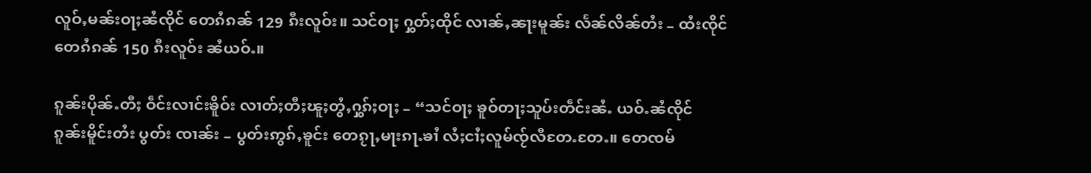လူဝ်ႇမၼ်းဝႃႈၼႆၸိုင် တေၵႆၵၼ် 129 ၵီးလူဝ်း။ သင်ဝႃႈ ႁွတ်ႈထိုင် လၢၼ်ႇၼႃးမူၼ်း လႅၼ်လိၼ်တႆး – ထႆးၸိုင် တေၵႆၵၼ် 150 ၵီးလူဝ်း ၼႆယဝ်ႉ။

ၵူၼ်းပိုၼ်ႉတီႈ ဝဵင်းလၢင်းၶိူဝ်း လၢတ်ႈတီႈၽူႈတွႆႇႁွၵ်ႈဝႃႈ – “သင်ဝႃႈ ၶူဝ်တႃႈသူပ်းတဵင်းၼႆႉ ယဝ်ႉၼႆၸိုင် ၵူၼ်းမိူင်းတႆး ပွတ်း ၸၢၼ်း – ပွတ်းဢွၵ်ႇၶူင်း တေၵႂႃႇမႃးၵႃႉၶၢႆ လႆႈငၢႆႈလူမ်ၸႂ်လီတႄႉတႄႉ။ တေၸမ်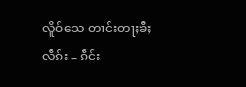လိူဝ်သေ တၢင်းတႃႈၶီႈလဵၵ်း – ၵဵင်း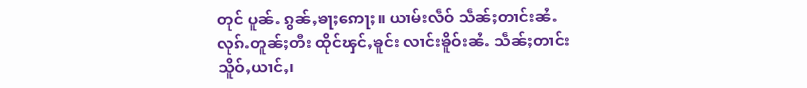တုင် ပူၼ်ႉ ၵွၼ်ႇၶႃႈဢေႃႈ။ ယၢမ်းလဵဝ် သဵၼ်ႈတၢင်းၼႆႉ လုၵ်ႉတူၼ်ႈတီး ထိုင်ၾင်ႇၶူင်း လၢင်းၶိူဝ်းၼႆႉ သဵၼ်ႈတၢင်းသိူဝ်ႇယၢင်ႇ၊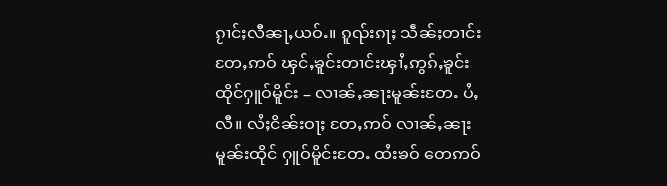ၵႂၢင်ႈလီၼႃႇယဝ်ႉ။ ၵူၺ်းၵႃႈ သဵၼ်ႈတၢင်း တႄႇဢဝ် ၾင်ႇၶူင်းတၢင်းၾၢႆႇဢွၵ်ႇၶူင်း ထိုင်ႁူဝ်မိူင်း – လၢၼ်ႇၼႃးမူၼ်းတႄႉ ပႆႇလီ။ လႆႈငိၼ်းဝႃႈ တႄႇဢဝ် လၢၼ်ႇၼႃးမူၼ်းထိုင် ႁူဝ်မိူင်းတႄႉ ထႆးၶဝ် တေဢဝ်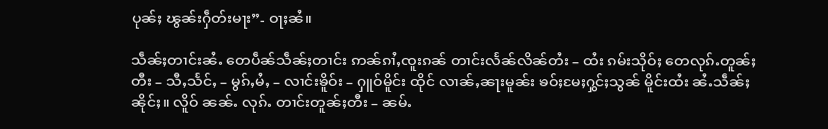ပုၼ်ႈ ၽွၼ်းႁဵတ်းမႃး”- ဝႃႈၼႆ။

သဵၼ်ႈတၢင်းၼႆႉ တေပဵၼ်သဵၼ်ႈတၢင်း ဢၼ်ၵၢႆႇၸူးၵၼ် တၢင်းလႅၼ်လိၼ်တႆး – ထႆး ၵမ်းသိုဝ်ႈ တေလုၵ်ႉတူၼ်ႈတီး – သီႇသႅင်ႇ – မွၵ်ႇမႆႇ – လၢင်းၶိူဝ်း – ႁူဝ်မိူင်း ထိုင် လၢၼ်ႇၼႃးမူၼ်း ၶဝ်ႈမႄႈႁွင်ႈသွၼ် မိူင်းထႆး ၼႆႉသဵၼ်ႈၼိုင်ႈ။ လိူဝ် ၼၼ်ႉ လုၵ်ႉ တၢင်းတူၼ်ႈတီး – ၼမ်ႉ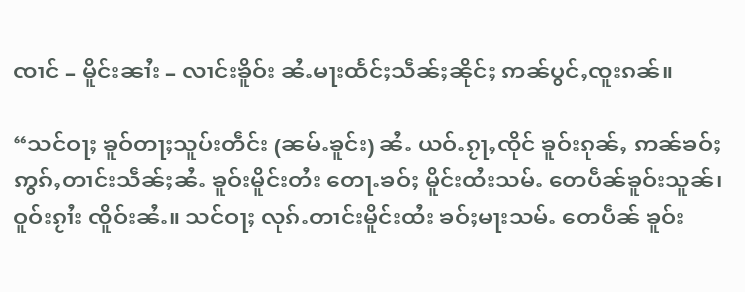ၸၢင် – မိူင်းၼၢႆး – လၢင်းၶိူဝ်း ၼႆႉမႃးထႅင်ႈသဵၼ်ႈၼိုင်ႈ ဢၼ်ပွင်ႇၸူးၵၼ်။

“သင်ဝႃႈ ၶူဝ်တႃႈသူပ်းတဵင်း (ၼမ်ႉၶူင်း) ၼႆႉ ယဝ်ႉၵႂႃႇၸိုင် ၶူဝ်းၵုၼ်ႇ ဢၼ်ၶဝ်ႈဢွၵ်ႇတၢင်းသဵၼ်ႈၼႆႉ ၶူဝ်းမိူင်းတႆး တေႃႉၶဝ်ႈ မိူင်းထႆးသမ်ႉ တေပဵၼ်ၶူဝ်းသူၼ်၊ ဝူဝ်းၵႂၢႆး ၸိူဝ်းၼႆႉ။ သင်ဝႃႈ လုၵ်ႉတၢင်းမိူင်းထႆး ၶဝ်ႈမႃးသမ်ႉ တေပဵၼ် ၶူဝ်း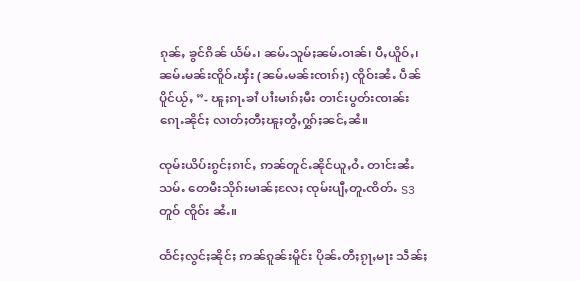ၵုၼ်ႇ ၶွင်ၵိၼ် ယႅမ်ႉ၊ ၼမ်ႉသူမ်ႈၼမ်ႉဝၢၼ်၊ ပီႇယိူဝ်ႇ၊ ၼမ်ႉမၼ်းၸိူဝ်ႉၾႆး (ၼမ်ႉမၼ်းၸၢၵ်ႈ) ၸိူဝ်းၼႆႉ ပဵၼ်ပိူင်ယႂ်ႇ ”- ၽူႈၵႃႉၶၢႆ ပၢႆးမၢၵ်ႈမီး တၢင်းပွတ်းၸၢၼ်း ၵေႃႉၼိုင်ႈ လၢတ်ႈတီႈၽူႈတွႆႇႁွၵ်ႈၼင်ႇၼႆ။

ၸုမ်းယိပ်းၵွင်ႈၵၢင်ႇ ဢၼ်တူင်ႉၼိုင်ယူႇဝႆႉ တၢင်းၼႆႉသမ်ႉ တေမီးသိုၵ်းမၢၼ်ႈလႄႈ ၸုမ်းပျီႇတူႉၸိတ်ႉ S3 တူဝ် ၸိူဝ်း ၼႆႉ။

ထႅင်ႈလွင်ႈၼိုင်ႈ ဢၼ်ၵူၼ်းမိူင်း ပိုၼ်ႉတီႈၵႂႃႇမႃး သဵၼ်ႈ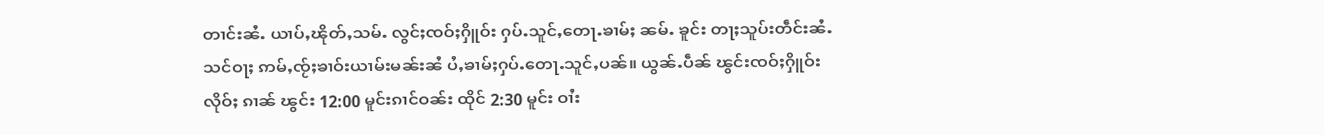တၢင်းၼႆႉ ယၢပ်ႇၽိုတ်ႇသမ်ႉ လွင်ႈၸဝ်ႈႁိူဝ်း ႁပ်ႉသူင်ႇတေႃႉၶၢမ်ႈ ၼမ်ႉ ၶူင်း တႃႈသူပ်းတဵင်းၼႆႉ သင်ဝႃႈ ဢမ်ႇၸႂ်ႈၶၢဝ်းယၢမ်းမၼ်းၼႆ ပႆႇၶၢမ်ႈႁပ်ႉတေႃႉသူင်ႇပၼ်။ ယွၼ်ႉပဵၼ် ၽွင်းၸဝ်ႈႁိူဝ်း လိုဝ်ႈ ၵၢၼ် ၽွင်း 12:00 မူင်းၵၢင်ဝၼ်း ထိုင် 2:30 မူင်း ဝၢႆး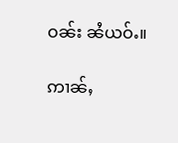ဝၼ်း ၼႆယဝ်ႉ။

ဢၢၼ်ႇ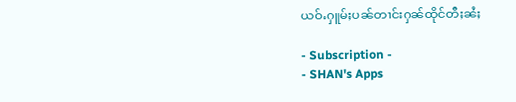ယဝ်ႉႁူမ်ႈပၼ်တၢင်းႁၼ်ထိုင်တီႈၼႆႈ

- Subscription -
- SHAN's Apps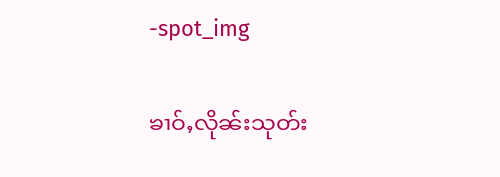-spot_img

ၶၢဝ်ႇလိုၼ်းသုတ်း